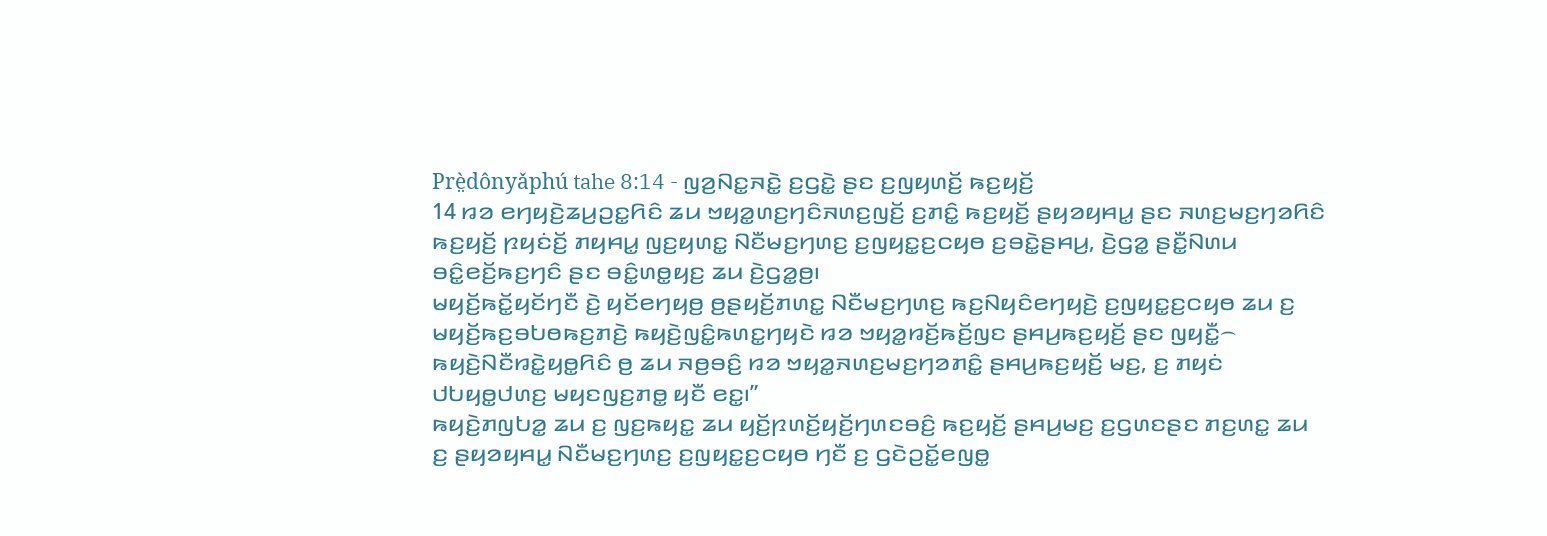Prè̤dônyǎphú tahe 8:14 - ꤜꤤ꤬ꤡꤢ꤭ꤏꤢꤧ꤭ ꤢ꤬ꤞꤢꤧ꤭ ꤔꤢ ꤢ꤬ꤜꤟꤛꤢꤩ꤬ ꤒꤢ꤬ꤟꤢꤩ꤬
14 ꤙꤤ ꤕꤚꤟꤢꤧ꤬ꤘꤣ꤬ꤑꤢ꤭ꤖꤢꤨ ꤘꤣ ꤠꤟꤤ꤭ꤛꤢ꤬ꤚꤢꤨꤏꤛꤢ꤬ꤜꤢꤩ꤬ ꤢ꤬ꤊꤢꤨ꤭ ꤒꤢ꤬ꤟꤢꤩ꤬ ꤔꤟꤤꤟꤌꤣ꤭ ꤔꤢ ꤏꤛꤢ꤬ꤗꤢ꤬ꤚꤤꤖꤢꤨ ꤒꤢ꤬ꤟꤢꤩ꤬ ꤐꤟꤢꤦꤢꤩ꤬ ꤊꤟꤌꤣ꤭ ꤜꤢ꤬ꤟꤛꤢ꤭ ꤡꤢꤪꤗꤢ꤬ꤚꤛꤢ꤬ ꤢ꤬ꤜꤟꤢ꤭ꤢ꤬ꤍꤟꤥ ꤢ꤬ꤋꤢꤧ꤭ꤔꤌꤣ꤬, ꤢꤧ꤬ꤞꤤ꤭ ꤔꤢꤪ꤭ꤡꤛꤣ ꤋꤢꤨ꤭ꤕꤢꤩ꤬ꤒꤢ꤬ꤚꤢꤨ ꤔꤢ ꤋꤢꤨ꤭ꤛꤥ꤭ꤟꤢ꤬ ꤘꤣ ꤢꤧ꤬ꤞꤤ꤭ꤥ꤬꤯
ꤗꤟꤢꤩ꤬ꤒꤢꤩ꤭ꤟꤢꤩꤚꤢꤪ ꤢꤧ꤬ ꤟꤢꤩꤕꤚꤟꤥ꤬ ꤥ꤬ꤔꤟꤢꤩ꤬ꤊꤛꤢ꤭ ꤡꤢꤪꤗꤢ꤬ꤚꤛꤢ꤬ ꤒꤢ꤬ꤡꤟꤢꤨꤕꤚꤟꤢꤧ꤬ ꤢ꤬ꤜꤟꤢ꤭ꤢ꤬ꤍꤟꤥ ꤘꤣ ꤢ꤬ ꤗꤟꤢꤩ꤬ꤒꤢ꤬ꤋꤝꤥꤒꤢ꤬ꤊꤢꤧ꤬ ꤒꤟꤢꤧ꤬ꤜꤢꤨ꤭ꤒꤛꤢ꤭ꤚꤟꤢꤧ ꤙꤤ ꤠꤟꤤ꤭ꤙꤢꤩ꤬ꤒꤢꤩ꤬ꤜꤢ ꤔꤌꤣ꤬ꤒꤢ꤬ꤟꤢꤩ꤬ ꤔꤢ ꤜꤟꤢꤪ꤭꤮ ꤒꤟꤢꤧ꤬ꤡꤢꤪꤙꤢꤧ꤭ꤟꤥ꤭ꤖꤢꤨ ꤥ꤬ ꤘꤣ ꤏꤥ꤬ꤋꤢꤨ꤬ ꤙꤤ ꤠꤟꤤ꤭ꤏꤛꤢ꤬ꤗꤢ꤬ꤚꤤꤊꤢꤨ꤭ ꤔꤌꤣ꤬ꤒꤢ꤬ꤟꤢꤩ꤬ ꤗꤢ꤬, ꤢ꤬ ꤊꤟꤢꤦ ꤓꤝꤟꤥ꤭ꤓꤛꤢ꤬ ꤗꤟꤢꤜꤢ꤬ꤊꤥ꤭ ꤟꤢꤪ ꤕꤢ꤭꤯”
ꤒꤟꤢꤧ꤬ꤊꤜꤝꤤ꤭ ꤘꤣ ꤢ꤬ ꤜꤢ꤬ꤒꤟꤢ꤭ ꤘꤣ ꤟꤢꤩ꤬ꤐꤛꤢꤩ꤬ꤟꤢꤩ꤬ꤚꤛꤢꤋꤢꤨ꤬ ꤒꤢ꤬ꤟꤢꤩ꤬ ꤔꤌꤣ꤬ꤗꤢ꤬ ꤢ꤬ꤞꤛꤢꤔꤢ ꤊꤢ꤬ꤛꤢ꤭ ꤘꤣ ꤢ꤬ ꤔꤟꤤꤟꤌꤣ꤭ ꤡꤢꤪꤗꤢ꤬ꤚꤛꤢ꤬ ꤢ꤬ꤜꤟꤢ꤭ꤢ꤬ꤍꤟꤥ ꤚꤢꤪ ꤢ꤬ ꤞꤢꤧꤑꤢꤩ꤭ꤕꤜꤥ꤭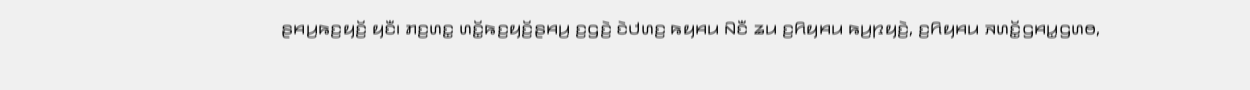ꤔꤌꤣ꤬ꤒꤢ꤬ꤟꤢꤩ꤬ ꤟꤢꤪ꤯ ꤊꤢ꤬ꤛꤢ꤭ ꤛꤢꤩ꤭ꤒꤢ꤬ꤟꤢꤩ꤬ꤔꤌꤣ꤬ ꤢ꤬ꤞꤢꤧ꤬ ꤢꤧꤓꤛꤢ꤬ ꤒꤟꤌꤣ ꤡꤢꤪ ꤘꤣ ꤢ꤬ꤖꤟꤌꤣ ꤒꤣ꤬ꤐꤟꤢꤧ꤬, ꤢ꤬ꤖꤟꤌꤣ ꤏꤛꤢꤩ꤭ꤞꤌꤣ꤭ꤞꤛꤥ,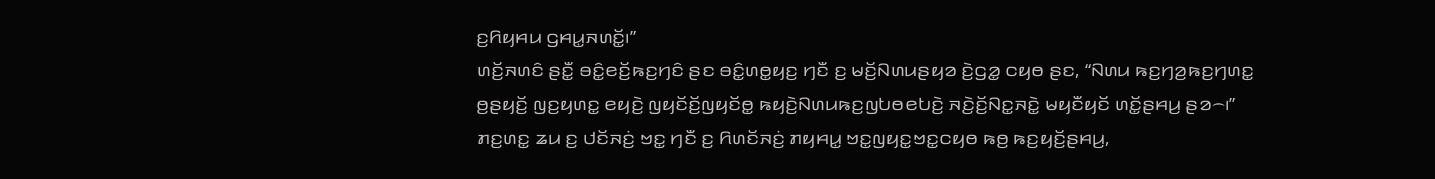ꤢ꤬ꤖꤟꤌꤣ ꤞꤌꤣ꤭ꤏꤛꤢꤩ꤭꤯”
ꤛꤢꤩ꤬ꤏꤛꤢꤨ ꤔꤢꤪ꤭ ꤋꤢꤨ꤭ꤕꤢꤩ꤬ꤒꤢ꤬ꤚꤢꤨ ꤔꤢ ꤋꤢꤨ꤭ꤛꤥ꤭ꤟꤢ꤬ ꤚꤢꤪ ꤢ꤬ ꤗꤢꤩ꤬ꤡꤛꤣꤔꤟꤤ ꤢꤧ꤬ꤞꤤ꤭ ꤍꤟꤥ ꤔꤢ, “ꤡꤛꤣ ꤒꤢ꤬ꤚꤤ꤬ꤒꤢ꤬ꤚꤛꤢ꤭ ꤥ꤬ꤔꤟꤢꤩ꤬ ꤜꤢ꤬ꤟꤛꤢ꤭ ꤕꤟꤢꤧ꤬ ꤜꤟꤢꤩꤢꤩ꤬ꤜꤟꤢꤩꤥ꤭ ꤒꤟꤢꤧ꤬ꤡꤛꤣꤒꤢ꤬ꤜꤝꤥꤕꤝꤢꤧ꤬ ꤏꤢꤧ꤬ꤢꤩ꤬ꤡꤢ꤭ꤏꤢꤧ꤭ ꤗꤟꤢꤪꤟꤢꤩ ꤛꤢꤩ꤭ꤔꤌꤣ꤬ ꤔꤤ꤮꤯”
ꤊꤢ꤬ꤛꤢ꤭ ꤘꤣ ꤢ꤬ ꤓꤢꤩꤏꤢꤦ꤬ ꤠꤢ꤭ ꤚꤢꤪ ꤢ꤬ ꤖꤛꤢꤩꤏꤢꤦ꤬ ꤊꤟꤌꤣ꤭ ꤠꤢ꤭ꤜꤟꤢ꤭ꤠꤢ꤭ꤍꤟꤥ ꤒꤥ꤬ ꤒꤢ꤬ꤟꤢꤩ꤬ꤔꤌꤣ꤬,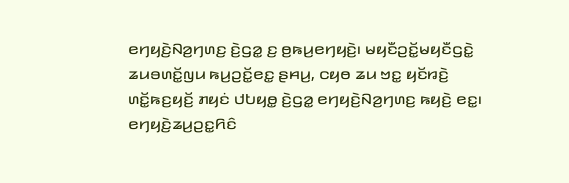ꤕꤚꤟꤢꤧ꤬ꤡꤤ꤬ꤚꤛꤢ꤬ ꤢꤧ꤬ꤞꤤ꤭ ꤢ꤬ ꤥ꤬ꤒꤣ꤬ꤕꤚꤟꤢꤧ꤬꤯ ꤗꤟꤢꤪꤑꤢꤩ꤭ꤗꤟꤢꤪꤞꤢꤧ꤭ ꤘꤣꤋꤛꤢꤩ꤭ꤜꤣ ꤒꤣ꤬ꤑꤢꤩ꤭ꤕꤢ꤭ ꤔꤌꤣ꤬, ꤍꤟꤥ ꤘꤣ ꤠꤢ꤭ ꤟꤢꤩꤙꤢꤧ꤬ ꤛꤢꤩ꤭ꤒꤢ꤬ꤟꤢꤩ꤬ ꤊꤟꤢꤦ ꤓꤝꤟꤥ꤭ ꤢꤧ꤬ꤞꤤ꤭ ꤕꤚꤟꤢꤧ꤬ꤡꤤ꤬ꤚꤛꤢ꤬ ꤒꤟꤢꤧ꤬ ꤕꤢ꤭꤯
ꤕꤚꤟꤢꤧ꤬ꤘꤣ꤬ꤑꤢ꤭ꤖꤢꤨ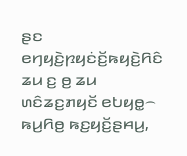ꤔꤢ ꤕꤚꤟꤢꤧ꤬ꤐꤟꤢꤦꤢꤩ꤬ꤒꤟꤢꤧ꤬ꤖꤢꤨ ꤘꤣ ꤢ꤬ ꤥ꤬ ꤘꤣ ꤛꤢꤨꤘꤢ꤬ꤊꤟꤢꤩ ꤕꤝꤟꤥ꤭꤮ ꤒꤣ꤬ꤖꤥ꤬ ꤒꤢ꤬ꤟꤢꤩ꤬ꤔꤌꤣ꤬,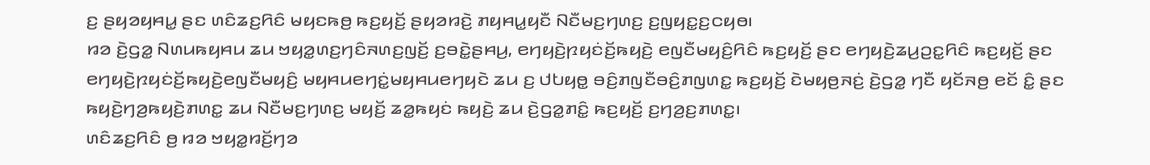ꤢ꤬ ꤔꤟꤤꤟꤌꤣ꤭ ꤔꤢ ꤛꤢꤨꤘꤢ꤬ꤖꤢꤨ ꤗꤟꤢꤒꤥ꤬ ꤒꤢ꤬ꤟꤢꤩ꤬ ꤔꤟꤤꤙꤢꤧ꤬ ꤊꤟꤌꤣ꤭ꤟꤢꤪ ꤡꤢꤪꤗꤢ꤬ꤚꤛꤢ꤬ ꤢ꤬ꤜꤟꤢ꤭ꤢ꤬ꤍꤟꤥ꤯
ꤙꤤ ꤢꤧ꤬ꤞꤤ꤭ ꤡꤛꤣꤒꤟꤌꤣ ꤘꤣ ꤠꤟꤤ꤭ꤛꤢ꤬ꤚꤢꤨꤏꤛꤢ꤬ꤜꤢꤩ꤬ ꤢ꤬ꤋꤢꤧ꤭ꤔꤌꤣ꤬, ꤕꤚꤟꤢꤧ꤬ꤐꤟꤢꤦꤢꤩ꤬ꤒꤟꤢꤧ꤬ ꤕꤜꤢꤪꤗꤟꤢꤨ꤬ꤖꤢꤨ ꤒꤢ꤬ꤟꤢꤩ꤬ ꤔꤢ ꤕꤚꤟꤢꤧ꤬ꤘꤣ꤬ꤑꤢ꤭ꤖꤢꤨ ꤒꤢ꤬ꤟꤢꤩ꤬ ꤔꤢ ꤕꤚꤟꤢꤧ꤬ꤐꤟꤢꤦꤢꤩ꤬ꤒꤟꤢꤧ꤬ꤕꤜꤢꤪꤗꤟꤢꤨ꤬ ꤗꤟꤌꤣꤕꤚꤢꤦ꤭ꤗꤟꤌꤣꤕꤚꤟꤢꤧ ꤘꤣ ꤢ꤬ ꤓꤝꤟꤥ꤭ ꤋꤢꤨ꤬ꤊꤜꤢꤪꤋꤢꤨ꤬ꤊꤜꤛꤢ꤭ ꤒꤢ꤬ꤟꤢꤩ꤬ ꤢꤧꤗꤟꤥ꤬ꤏꤢꤦ꤬ ꤢꤧ꤬ꤞꤤ꤭ ꤚꤢꤪ ꤟꤢꤩꤏꤥ꤬ ꤕꤢꤩ ꤢꤨ꤭ ꤔꤢ ꤒꤟꤢꤧ꤬ꤚꤤ꤬ꤒꤟꤢꤧ꤬ꤊꤛꤢ꤭ ꤘꤣ ꤡꤢꤪꤗꤢ꤬ꤚꤛꤢ꤬ ꤗꤟꤢꤩ꤬ ꤘꤤ꤭ꤒꤟꤢꤦ ꤒꤟꤢꤧ꤬ ꤘꤣ ꤢꤧ꤬ꤞꤤ꤭ꤊꤢꤨ꤭ ꤒꤢ꤬ꤟꤢꤩ꤬ ꤢ꤬ꤚꤤ꤬ꤢ꤬ꤊꤛꤢ꤭꤯
ꤛꤢꤨꤘꤢ꤬ꤖꤢꤨ ꤥ꤬ ꤙꤤ ꤠꤟꤤ꤭ꤙꤢꤩ꤬ꤚꤤ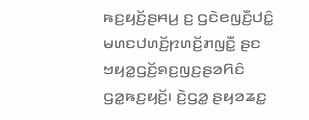ꤒꤢ꤬ꤟꤢꤩ꤬ꤔꤌꤣ꤬ ꤢ꤬ ꤞꤢꤧꤕꤜꤢꤪ꤬ꤓꤢꤨ꤭ ꤗꤛꤢꤓꤛꤢꤩ꤬ꤐꤛꤢꤩ꤬ꤊꤜꤢꤪ꤭ ꤔꤢ ꤠꤟꤤ꤭ꤞꤢꤩ꤬ꤎꤢ꤬ꤜꤢ꤬ꤔꤤꤖꤢꤨ ꤞꤤ꤭ꤒꤢ꤬ꤟꤢꤩ꤬꤯ ꤢꤧ꤬ꤞꤤ꤭ ꤔꤟꤤꤘꤢ꤭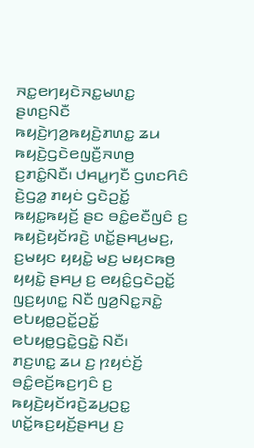ꤏꤢ꤭ꤕꤚꤟꤢꤧꤏꤢ꤭ꤗꤛꤢ꤭ ꤔꤛꤢ꤬ꤡꤢꤪ ꤒꤟꤢꤧ꤬ꤚꤤ꤬ꤒꤟꤢꤧ꤬ꤊꤛꤢ꤭ ꤘꤣ ꤒꤟꤢꤧ꤬ꤞꤢꤧꤕꤜꤢꤪ꤬ꤏꤛꤥ꤬ ꤢ꤬ꤊꤢꤨ꤭ꤡꤢꤪ꤯ ꤓꤌꤣ꤭ꤚꤢꤪ ꤞꤛꤢꤖꤢꤨ ꤢꤧ꤬ꤞꤤ꤭ ꤊꤟꤢꤦ ꤞꤢꤧꤑꤢꤩ꤭ ꤒꤟꤢ꤭ꤒꤟꤢꤩ꤬ ꤔꤢ ꤋꤢꤨ꤭ꤕꤢꤪꤜꤢꤨ ꤢ꤬ ꤒꤟꤢꤧ꤬ꤟꤢꤩꤙꤢꤧ꤬ ꤛꤢꤩ꤭ꤔꤌꤣ꤬ꤗꤢ꤬, ꤢ꤬ꤗꤟꤢ ꤟꤟꤢꤧ꤭ ꤗꤢ꤬ ꤗꤟꤢꤒꤥ꤬ ꤟꤟꤢꤧ꤭ ꤔꤌꤣ꤬ ꤢ꤬ ꤕꤟꤢꤨ꤭ꤞꤢꤧꤑꤢꤩ꤭ ꤜꤢ꤬ꤟꤛꤢ꤭ ꤡꤢꤪ ꤜꤤ꤬ꤡꤢ꤭ꤏꤢꤧ꤭ ꤕꤝꤟꤥ꤭ꤑꤢꤩ꤭ꤑꤢꤩ꤭ ꤕꤝꤟꤥ꤭ꤞꤢꤧ꤭ꤞꤢꤧ꤭ ꤡꤢꤪ꤯
ꤊꤢ꤬ꤛꤢ꤭ ꤘꤣ ꤢ꤬ ꤐꤟꤢꤦꤢꤩ꤬ ꤋꤢꤨ꤭ꤕꤢꤩ꤬ꤒꤢ꤬ꤚꤢꤨ ꤢ꤬ ꤒꤟꤢꤧ꤬ꤟꤢꤩꤙꤢꤧ꤬ꤘꤣ꤬ꤑꤢ꤭ ꤛꤢꤩ꤭ꤒꤢ꤬ꤟꤢꤩ꤬ꤔꤌꤣ꤬ ꤢ꤬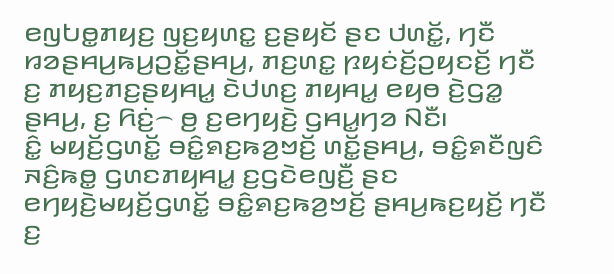ꤕꤜꤝꤥ꤭ꤊꤟꤢ꤬ ꤜꤢ꤬ꤟꤛꤢ꤭ ꤢ꤬ꤔꤟꤢꤩ ꤔꤢ ꤓꤛꤢꤩ꤭, ꤚꤢꤪ ꤙꤤꤔꤌꤣ꤬ꤒꤣ꤬ꤑꤢꤩ꤭ꤔꤌꤣ꤬, ꤊꤢ꤬ꤛꤢ꤭ ꤐꤟꤢꤦꤢꤩ꤬ꤑꤟꤢꤢꤩ꤬ ꤚꤢꤪ ꤢ꤬ ꤊꤟꤢ꤬ꤊꤢ꤬ꤔꤟꤌꤣ꤭ ꤢꤧꤓꤛꤢ꤬ ꤊꤟꤌꤣ꤭ ꤕꤟꤥ ꤢꤧ꤬ꤞꤤ꤭ ꤔꤌꤣ꤬, ꤢ꤬ ꤖꤢꤦ꤬꤮ ꤥ꤬ ꤢ꤬ꤕꤚꤟꤢꤧ꤬ ꤞꤌꤣ꤭ꤚꤤ ꤡꤢꤪ꤯
ꤢꤨ꤭ ꤗꤟꤢꤩ꤬ꤞꤛꤢꤩ꤭ ꤋꤢꤨ꤭ꤎꤢ꤬ꤒꤤ꤬ꤠꤢꤩ꤬ ꤛꤢꤩ꤭ꤔꤌꤣ꤬, ꤋꤢꤨ꤭ꤎꤢꤪꤜꤢꤨ ꤏꤢꤨ꤬ꤒꤥ꤭ ꤞꤛꤢꤊꤟꤌꤣ꤭ ꤢ꤬ꤞꤢꤧꤕꤜꤢꤪ꤬ ꤔꤢ ꤕꤚꤟꤢꤧ꤬ꤗꤟꤢꤩ꤬ꤞꤛꤢꤩ꤭ ꤋꤢꤨ꤭ꤎꤢ꤬ꤒꤤ꤬ꤠꤢꤩ꤬ ꤔꤌꤣ꤬ꤒꤢ꤬ꤟꤢꤩ꤬ ꤚꤢꤪ ꤢ꤬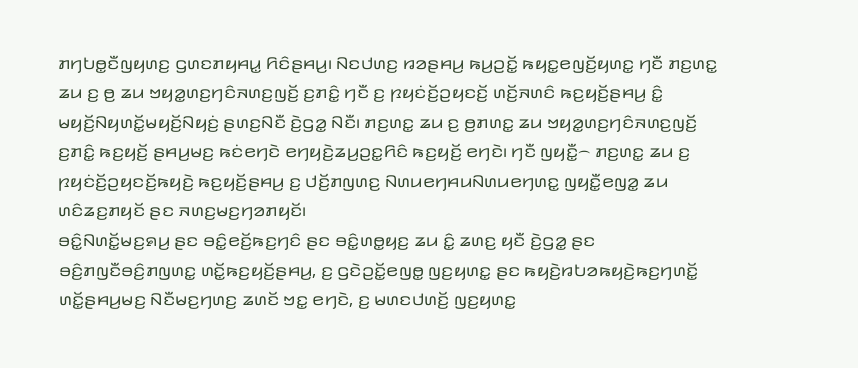ꤊꤚꤝꤥ꤭ꤢꤪꤜꤟꤛꤢ꤬ ꤞꤛꤢꤊꤟꤌꤣ꤭ ꤖꤢꤨꤔꤌꤣ꤬꤯ ꤡꤢꤓꤛꤢ꤬ ꤙꤤꤔꤌꤣ꤬ ꤒꤣ꤬ꤑꤢꤩ꤭ ꤒꤟꤢ꤭ꤕꤜꤢꤩ꤬ꤟꤛꤢ꤭ ꤚꤢꤪ ꤊꤢ꤬ꤛꤢ꤭ ꤘꤣ ꤢ꤬ ꤥ꤬ ꤘꤣ ꤠꤟꤤ꤭ꤛꤢ꤬ꤚꤢꤨꤏꤛꤢ꤬ꤜꤢꤩ꤬ ꤢ꤬ꤊꤢꤨ꤭ ꤚꤢꤪ ꤢ꤬ ꤐꤟꤢꤦꤢꤩ꤬ꤑꤟꤢꤢꤩ꤬ ꤛꤢꤩ꤬ꤏꤛꤢꤨ ꤒꤢ꤬ꤟꤢꤩ꤬ꤔꤌꤣ꤬ ꤢꤨ꤭ ꤗꤟꤢꤩ꤬ꤡꤟꤛꤢꤩ꤭ꤗꤟꤢꤩ꤬ꤡꤟꤢꤦ꤬ ꤔꤛꤢ꤬ꤡꤢꤪ ꤢꤧ꤬ꤞꤤ꤭ ꤡꤢꤪ꤯ ꤊꤢ꤬ꤛꤢ꤭ ꤘꤣ ꤢ꤬ ꤥ꤬ꤊꤛꤢ꤭ ꤘꤣ ꤠꤟꤤ꤭ꤛꤢ꤬ꤚꤢꤨꤏꤛꤢ꤬ꤜꤢꤩ꤬ ꤢ꤬ꤊꤢꤨ꤭ ꤒꤢ꤬ꤟꤢꤩ꤬ ꤔꤌꤣ꤬ꤗꤢ꤬ ꤒꤢꤦꤕꤚꤢꤧ ꤕꤚꤟꤢꤧ꤬ꤘꤣ꤬ꤑꤢ꤭ꤖꤢꤨ ꤒꤢ꤬ꤟꤢꤩ꤬ ꤕꤚꤢꤧ꤯ ꤚꤢꤪ ꤜꤟꤢꤪ꤭꤮ ꤊꤢ꤬ꤛꤢ꤭ ꤘꤣ ꤢ꤬ ꤐꤟꤢꤦꤢꤩ꤬ꤑꤟꤢꤢꤩ꤬ꤒꤟꤢꤧ꤬ ꤒꤢ꤬ꤟꤢꤩ꤬ꤔꤌꤣ꤬ ꤢ꤬ ꤓꤢꤩ꤬ꤊꤜꤛꤢ꤬ ꤡꤛꤣꤕꤚꤌꤣꤡꤛꤣꤕꤚꤛꤢ꤭ ꤜꤟꤢꤪ꤭ꤕꤜꤤ꤭ ꤘꤣ ꤛꤢꤨꤘꤢ꤬ꤊꤟꤢꤩ ꤔꤢ ꤏꤛꤢ꤬ꤗꤢ꤬ꤚꤤꤊꤟꤢꤩ꤯
ꤋꤢꤨ꤭ꤡꤛꤢꤩ꤭ꤗꤢ꤬ꤎꤣ꤬ ꤔꤢ ꤋꤢꤨ꤭ꤕꤢꤩ꤬ꤒꤢ꤬ꤚꤢꤨ ꤔꤢ ꤋꤢꤨ꤭ꤛꤥ꤭ꤟꤢ꤬ ꤘꤣ ꤢꤨ꤭ ꤘꤛꤢ꤬ ꤟꤢꤪ ꤢꤧ꤬ꤞꤤ꤭ ꤔꤢ ꤋꤢꤨ꤬ꤊꤜꤢꤪꤋꤢꤨ꤬ꤊꤜꤛꤢ꤭ ꤛꤢꤩ꤭ꤒꤢ꤬ꤟꤢꤩ꤬ꤔꤌꤣ꤬, ꤢ꤬ ꤞꤢꤧꤑꤢꤩ꤭ꤕꤜꤥ꤭ ꤜꤢ꤬ꤟꤛꤢ꤭ ꤔꤢ ꤒꤟꤢꤧ꤬ꤙꤝꤤꤒꤟꤢꤧ꤬ꤒꤢ꤬ꤚꤛꤢꤩ꤭ ꤛꤢꤩ꤭ꤔꤌꤣ꤬ꤗꤢ꤬ ꤡꤢꤪꤗꤢ꤬ꤚꤛꤢ꤬ ꤘꤛꤢꤩ ꤠꤢ꤭ ꤕꤚꤢꤧ, ꤢ꤬ ꤗꤛꤢꤓꤛꤢꤩ꤬ ꤜꤢ꤬ꤟꤛꤢ꤭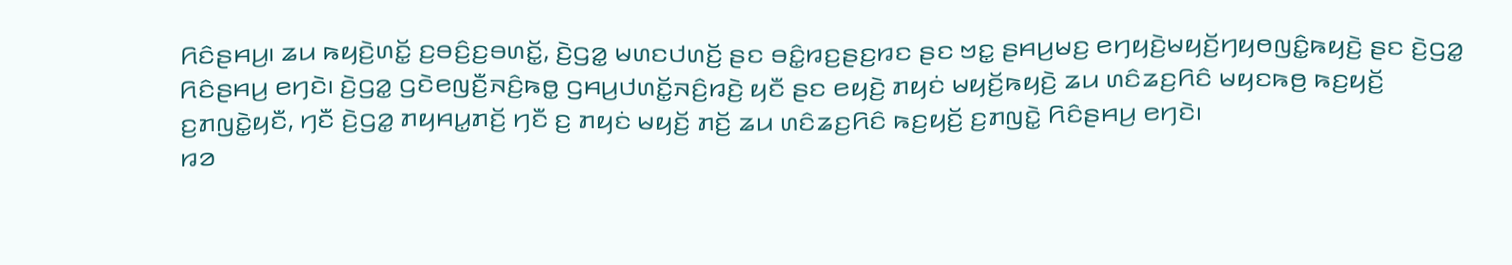ꤖꤢꤨꤔꤌꤣ꤬꤯ ꤘꤣ ꤒꤟꤢꤧ꤬ꤛꤢꤩ꤭ ꤢ꤬ꤋꤢꤨ꤬ꤢ꤬ꤋꤛꤢꤩ꤭, ꤢꤧ꤬ꤞꤤ꤭ ꤗꤛꤢꤓꤛꤢꤩ꤬ ꤔꤢ ꤋꤢꤨ꤭ꤙꤢ꤬ꤔꤢ꤬ꤙꤢ ꤔꤢ ꤠꤢ꤭ ꤔꤌꤣ꤬ꤗꤢ꤬ ꤕꤚꤟꤢꤧ꤬ꤗꤟꤢꤩ꤬ꤚꤟꤥꤜꤢꤨ꤭ꤒꤟꤢꤧ꤬ ꤔꤢ ꤢꤧ꤬ꤞꤤ꤭ ꤖꤢꤨꤔꤌꤣ꤬ ꤕꤚꤢꤧ꤯ ꤢꤧ꤬ꤞꤤ꤭ ꤞꤢꤧꤕꤜꤢꤪ꤬ꤏꤢꤨ꤬ꤒꤥ꤭ ꤞꤌꤣ꤬ꤓꤛꤢꤩ꤭ꤏꤢꤨ꤬ꤙꤢꤧ꤬ ꤟꤢꤪ ꤔꤢ ꤕꤟꤢꤧ꤬ ꤊꤟꤢꤦ ꤗꤟꤢꤩ꤬ꤒꤟꤢꤧ꤬ ꤘꤣ ꤛꤢꤨꤘꤢ꤬ꤖꤢꤨ ꤗꤟꤢꤒꤥ꤬ ꤒꤢ꤬ꤟꤢꤩ꤬ ꤢ꤬ꤊꤜꤢꤧ꤭ꤟꤢꤪ, ꤚꤢꤪ ꤢꤧ꤬ꤞꤤ꤭ ꤊꤟꤌꤣ꤭ꤊꤢꤩ꤬ ꤚꤢꤪ ꤢ꤬ ꤊꤟꤢꤦ ꤗꤟꤢꤩ꤬ ꤊꤢꤩ꤬ ꤘꤣ ꤛꤢꤨꤘꤢ꤬ꤖꤢꤨ ꤒꤢ꤬ꤟꤢꤩ꤬ ꤢ꤬ꤊꤜꤢꤧ꤭ ꤖꤢꤨꤔꤌꤣ꤬ ꤕꤚꤢꤧ꤯
ꤙꤤ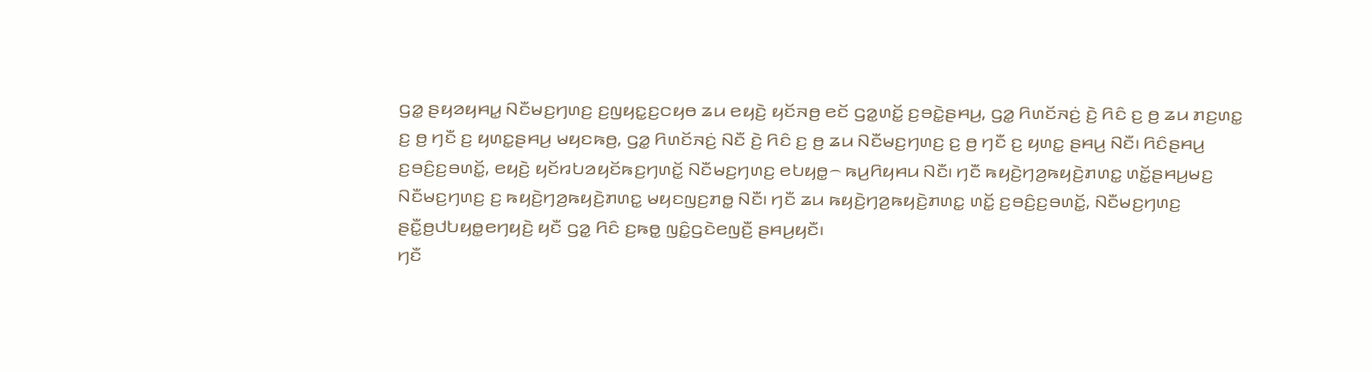ꤞꤤ꤭ ꤔꤟꤤꤟꤌꤣ꤭ ꤡꤢꤪꤗꤢ꤬ꤚꤛꤢ꤬ ꤢ꤬ꤜꤟꤢ꤭ꤢ꤬ꤍꤟꤥ ꤘꤣ ꤕꤟꤢꤧ꤬ ꤟꤢꤩꤏꤥ꤬ ꤕꤢꤩ ꤞꤤ꤭ꤛꤢꤩ꤭ ꤢ꤬ꤋꤢꤧ꤭ꤔꤌꤣ꤬, ꤞꤤ꤭ ꤖꤛꤢꤩꤏꤢꤦ꤬ ꤢꤧ꤬ ꤖꤢꤨ ꤢ꤬ ꤥ꤬ ꤘꤣ ꤊꤢ꤬ꤛꤢ꤭ ꤢ꤬ ꤥ꤬ ꤚꤢꤪ ꤢ꤬ ꤟꤛꤢ꤭ꤔꤌꤣ꤬ ꤗꤟꤢꤒꤥ꤬, ꤞꤤ꤭ ꤖꤛꤢꤩꤏꤢꤦ꤬ ꤡꤢꤪ ꤢꤧ꤬ ꤖꤢꤨ ꤢ꤬ ꤥ꤬ ꤘꤣ ꤡꤢꤪꤗꤢ꤬ꤚꤛꤢ꤬ ꤢ꤬ ꤥ꤬ ꤚꤢꤪ ꤢ꤬ ꤟꤛꤢ꤭ ꤔꤌꤣ꤬ ꤡꤢꤪ꤯ ꤖꤢꤨꤔꤌꤣ꤬ ꤢ꤬ꤋꤢꤨ꤬ꤢ꤬ꤋꤛꤢꤩ꤭, ꤕꤟꤢꤧ꤬ ꤟꤢꤩꤙꤝꤤꤟꤢꤩꤒꤢ꤬ꤚꤛꤢꤩ꤭ ꤡꤢꤪꤗꤢ꤬ꤚꤛꤢ꤬ ꤕꤝꤟꤥ꤭꤮ ꤒꤣ꤬ꤖꤟꤌꤣ ꤡꤢꤪ꤯ ꤚꤢꤪ ꤒꤟꤢꤧ꤬ꤚꤤ꤬ꤒꤟꤢꤧ꤬ꤊꤛꤢ꤭ ꤛꤢꤩ꤭ꤔꤌꤣ꤬ꤗꤢ꤬ ꤡꤢꤪꤗꤢ꤬ꤚꤛꤢ꤬ ꤢ꤬ ꤒꤟꤢꤧ꤬ꤚꤤ꤬ꤒꤟꤢꤧ꤬ꤊꤛꤢ꤭ ꤗꤟꤢꤜꤢ꤬ꤊꤥ꤭ ꤡꤢꤪ꤯ ꤚꤢꤪ ꤘꤣ ꤒꤟꤢꤧ꤬ꤚꤤ꤬ꤒꤟꤢꤧ꤬ꤊꤛꤢ꤭ ꤛꤢꤩ꤭ ꤢ꤬ꤋꤢꤨ꤬ꤢ꤬ꤋꤛꤢꤩ꤭, ꤡꤢꤪꤗꤢ꤬ꤚꤛꤢ꤬ ꤔꤢꤪ꤭ꤥ꤬ꤓꤝꤟꤥ꤭ꤕꤚꤟꤢꤧ꤬ ꤟꤢꤪ ꤞꤤ꤭ ꤖꤢꤨ ꤢ꤬ꤒꤥ꤭ ꤜꤢꤨ꤭ꤞꤢꤧꤕꤜꤢꤪ꤬ ꤔꤌꤣ꤬ꤟꤢꤪ꤯
ꤚꤢꤪ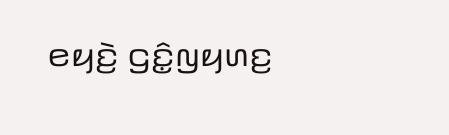ꤕꤟꤢꤧ꤬ ꤞꤢꤨ꤭ꤜꤟꤛꤢ꤬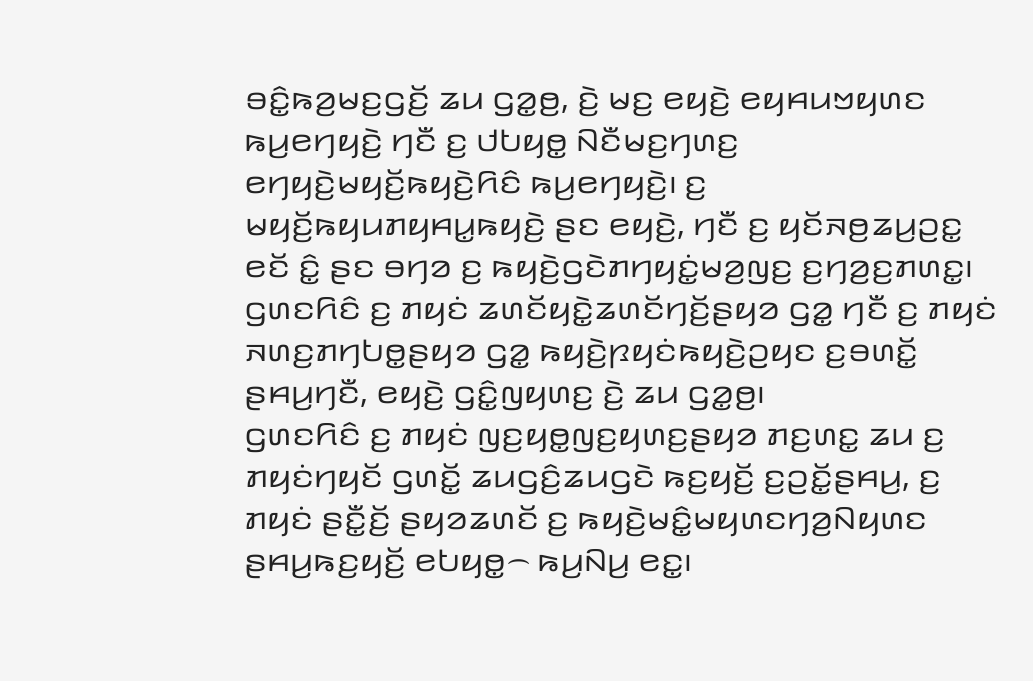ꤋꤢꤨ꤭ꤒꤤ꤬ꤗꤢ꤬ꤞꤢꤩ꤬ ꤘꤣ ꤞꤤ꤭ꤥ꤬, ꤢꤧ꤬ ꤗꤢ꤬ ꤕꤟꤢꤧ꤬ ꤕꤟꤌꤣꤠꤟꤛꤢ ꤒꤣ꤬ꤕꤚꤟꤢꤧ꤬ ꤚꤢꤪ ꤢ꤬ ꤓꤝꤟꤥ꤭ ꤡꤢꤪꤗꤢ꤬ꤚꤛꤢ꤬ ꤕꤚꤟꤢꤧ꤬ꤗꤟꤢꤩ꤬ꤒꤟꤢꤧ꤬ꤖꤢꤨ ꤒꤣ꤬ꤕꤚꤟꤢꤧ꤬꤯ ꤢ꤬ ꤗꤟꤢꤩ꤬ꤒꤟꤣꤊꤟꤌꤣ꤭ꤒꤟꤢꤧ꤬ ꤔꤢ ꤕꤟꤢꤧ꤬, ꤚꤢꤪ ꤢ꤬ ꤟꤢꤩꤏꤥ꤬ꤘꤣ꤬ꤑꤢ꤭ ꤕꤢꤩ ꤢꤨ꤭ ꤔꤢ ꤋꤚꤤ ꤢ꤬ ꤒꤟꤢꤧ꤬ꤞꤢꤧꤊꤚꤟꤢꤦ꤭ꤗꤤ꤬ꤜꤢ꤬ ꤢ꤬ꤚꤤ꤬ꤢ꤬ꤊꤛꤢ꤭꤯ ꤞꤛꤢꤖꤢꤨ ꤢ꤬ ꤊꤟꤢꤦ ꤘꤛꤢꤩꤟꤢꤧ꤭ꤘꤛꤢꤩꤚꤢꤩ꤬ꤔꤟꤤ ꤞꤤ꤭ ꤚꤢꤪ ꤢ꤬ ꤊꤟꤢꤦ ꤏꤛꤢ꤬ꤊꤚꤝꤥ꤭ꤔꤟꤤ ꤞꤤ꤭ ꤒꤟꤢꤧ꤬ꤐꤟꤢꤦꤒꤟꤢꤧ꤬ꤑꤟꤢ ꤢ꤬ꤋꤛꤢꤩ꤭ ꤔꤌꤣ꤬ꤚꤢꤪ, ꤕꤟꤢꤧ꤬ ꤞꤢꤨ꤭ꤜꤟꤛꤢ꤬ ꤢꤧ꤬ ꤘꤣ ꤞꤤ꤭ꤥ꤬꤯
ꤞꤛꤢꤖꤢꤨ ꤢ꤬ ꤊꤟꤢꤦ ꤜꤢ꤬ꤟꤥ꤭ꤜꤢ꤬ꤟꤛꤢ꤬ꤔꤟꤤ ꤊꤢ꤬ꤛꤢ꤭ ꤘꤣ ꤢ꤬ ꤊꤟꤢꤦꤚꤟꤢꤩ ꤞꤛꤢꤩ꤭ ꤘꤣꤞꤢꤨ꤬ꤘꤣꤞꤢꤧ ꤒꤢ꤬ꤟꤢꤩ꤬ ꤢ꤬ꤑꤢꤩ꤭ꤔꤌꤣ꤬, ꤢ꤬ ꤊꤟꤢꤦ ꤔꤢꤪ꤭ꤢꤩ꤬ ꤔꤟꤤꤘꤛꤢꤩ ꤢ꤬ ꤒꤟꤢꤧ꤬ꤗꤢꤨ꤭ꤗꤟꤛꤢꤚꤤ꤬ꤡꤟꤛꤢ ꤔꤌꤣ꤬ꤒꤢ꤬ꤟꤢꤩ꤬ ꤕꤝꤟꤥ꤭꤮ ꤒꤣ꤬ꤡꤣ꤬ ꤕꤢ꤭꤯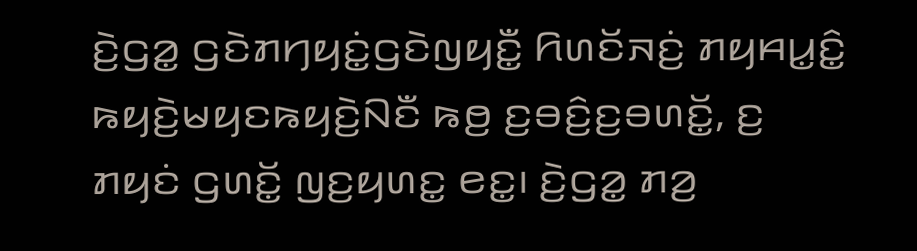ꤢꤧ꤬ꤞꤤ꤭ ꤞꤢꤧꤊꤚꤟꤢꤦ꤭ꤞꤢꤧꤜꤟꤢꤪ꤭ ꤖꤛꤢꤩꤏꤢꤦ꤬ ꤊꤟꤌꤣ꤭ꤢꤨ꤭ ꤒꤟꤢꤧ꤬ꤗꤟꤢꤒꤟꤢꤧ꤬ꤡꤢꤪ ꤒꤥ꤬ ꤢ꤬ꤋꤢꤨ꤬ꤢ꤬ꤋꤛꤢꤩ꤭, ꤢ꤬ ꤊꤟꤢꤦ ꤞꤛꤢꤩ꤭ ꤜꤢ꤬ꤟꤛꤢ꤭ ꤕꤢ꤭꤯ ꤢꤧ꤬ꤞꤤ꤭ ꤊꤤ꤬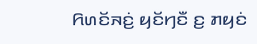ꤖꤛꤢꤩꤏꤢꤦ꤬ ꤟꤢꤩꤚꤢꤪ ꤢ꤬ ꤊꤟꤢꤦ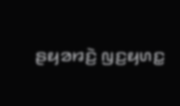ꤔꤟꤤꤙꤢꤧ꤬ ꤜꤢ꤬ꤟꤛꤢ꤭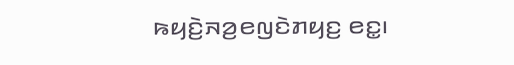ꤒꤟꤢꤧ꤬ꤏꤤ꤬ꤕꤜꤢꤧꤊꤟꤢ꤬ ꤕꤢ꤭꤯